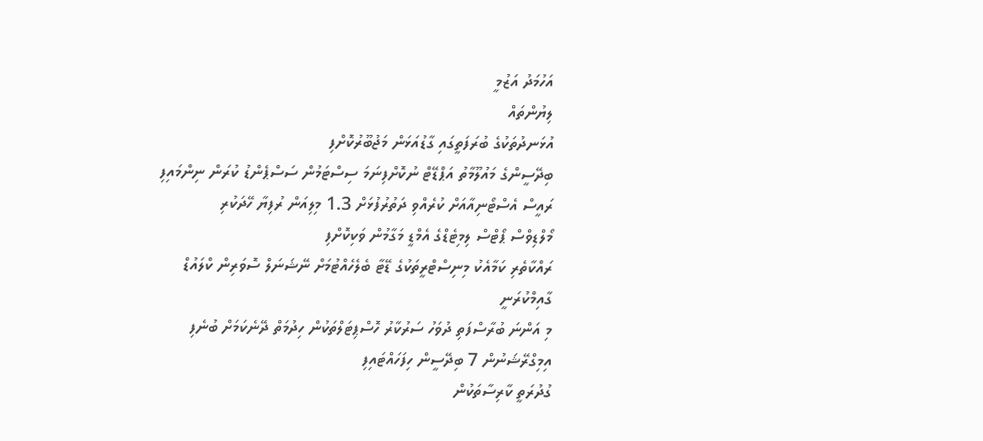އަހުމަދު އަޒުމީ
ލިޔުންތައް
އުޅަނދުތަކުގެ ބުރަފަތީގައި ގާޑުއަޅަން މަޖުބޫރުކޮށްފި
ބިދޭސީންގެ މައުލޫމާތު އަޕްޑޭޓް ނުކޮށްފިނަމަ ސިސްޓަމުން ސަސްޕެންޑު ކުރަން ނިންމައިފި
ރައީސް އެސްޓޯނިއާއަށް ކުރެއްވި ދަތުރުފުޅަށް 1.3 މިލިއަން ރުފިޔާ ހޭދަކުރި
މޯލްޑިވްސް ޕޯޓްސް ލިމިޓެޑްގެ އެމްޑީ މަގާމުން ވަކިކޮށްފި
ރައްކާތެރި ކަމާއެކު މިނިސްޓްރީތަކުގެ ޑޭޓާ ބެލެހެއްޓުމަށް ނޭޝަނަލް ސޮވަރިން ކްލައުޑް ގާއިމްކުރަނީ
މި އަންނަ ބުރާސްފަތި ދުވަހު ސަރުކާރު ހޮސްޕިޓަލްތަކުން ހިދުމަތް ދޭނެކަމަށް ބުނެފި
އިމިގްރޭޝަނުން 7 ބިދޭސީން ހިފަހައްޓައިފި
ގުދުރަތީ ކާރިސާތަކުން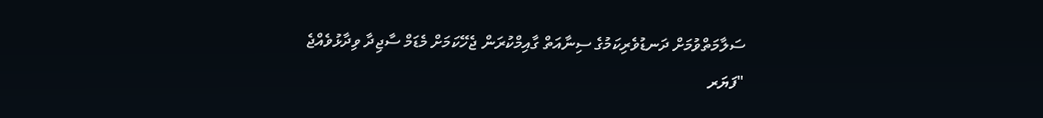ސަލާމަތްވުމަށް ދަނޑުވެރިކަމުގެ ސިނާއަތް ގާއިމްކުރަން ޖެހޭކަމަށް މެޑަމް ސާޖިދާ ވިދާޅުވެއްޖެ
"ފަޔަރ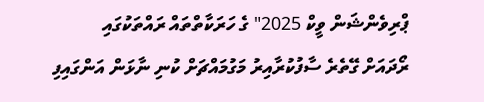ޕްރިވެންޝަން ވީކް 2025" ގެ ހަރަކާތްތައް ރައްތަކުގައި
ރޯދައަށް ގޭތެރެ ސާފުކުރާއިރު މަގުމައްޗަށް ކުނި ނާޅަން އަންގައިފި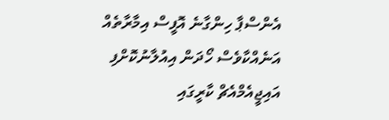އެންސްޕާ ހިންގާނެ އޮފީސް އިމާރާތެއް އަނެއްކާވެސް ހޯދަން އިއުލާނުކޮށްފި
އައިޖީއެމްއެޗް ކާރީގައި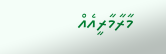މާރާމާރީއެއް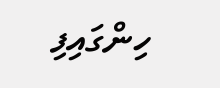ހިންގައިފި